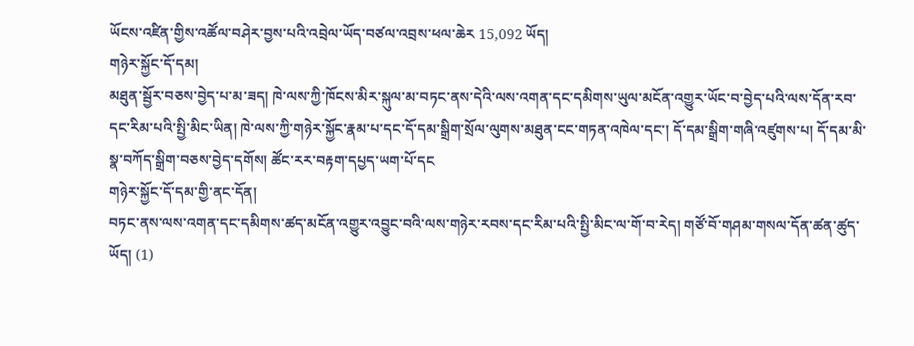ཡོངས་འཛིན་གྱིས་འཚོལ་བཤེར་བྱས་པའི་འབྲེལ་ཡོད་བཙལ་འབྲས་ཕལ་ཆེར 15,092 ཡོད།
གཉེར་སྐྱོང་དོ་དམ།
མཐུན་སྦྱོར་བཅས་བྱེད་པ་མ་ཟད། ཁེ་ལས་ཀྱི་ཁོངས་མིར་སྐུལ་མ་བཏང་ནས་དེའི་ལས་འགན་དང་དམིགས་ཡུལ་མངོན་འགྱུར་ཡོང་བ་བྱེད་པའི་ལས་དོན་རབ་དང་རིམ་པའི་སྤྱི་མིང་ཡིན། ཁེ་ལས་ཀྱི་གཉེར་སྐྱོང་རྣམ་པ་དང་དོ་དམ་སྒྲིག་སྲོལ་ལུགས་མཐུན་ངང་གཏན་འཁེལ་དང་། དོ་དམ་སྒྲིག་གཞི་འཛུགས་པ། དོ་དམ་མི་སྣ་བཀོད་སྒྲིག་བཅས་བྱེད་དགོས། ཚོང་རར་བརྟག་དཔྱད་ཡག་པོ་དང
གཉེར་སྐྱོང་དོ་དམ་གྱི་ནང་དོན།
བཏང་ནས་ལས་འགན་དང་དམིགས་ཚད་མངོན་འགྱུར་འབྱུང་བའི་ལས་གཉེར་རབས་དང་རིམ་པའི་སྤྱི་མིང་ལ་གོ་བ་རེད། གཙོ་བོ་གཤམ་གསལ་དོན་ཚན་ཚུད་ཡོད། (1)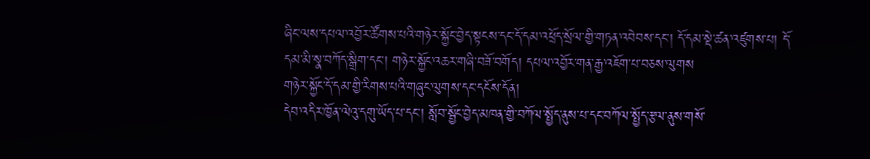ཞིང་ལས་དཔལ་འབྱོར་ཚོགས་པའི་གཉེར་སྐྱོང་བྱེད་སྟངས་དང་དོ་དམ་འཕྲོད་སྲོལ་གྱི་གཏན་འབེབས་དང་། དོ་དམ་སྡེ་ཚན་འཛུགས་པ། དོ་དམ་མི་སྣ་བཀོད་སྒྲིག་དང་། གཉེར་སྐྱོང་འཆར་གཞི་བཟོ་བགོད། དཔལ་འབྱོར་གན་རྒྱ་འཇོག་པ་བཅས་ལུགས
གཉེར་སྐྱོང་དོ་དམ་གྱི་རིགས་པའི་གཞུང་ལུགས་དང་དངོས་དོན།
དེབ་འདིར་ཁྱོན་ལེའུ་དགུ་ཡོད་པ་དང་། སློབ་སྦྱོང་བྱེད་མཁན་གྱི་བཀོལ་སྤྱོད་ནུས་པ་དང་བཀོལ་སྤྱོད་རྩལ་ནུས་གསོ་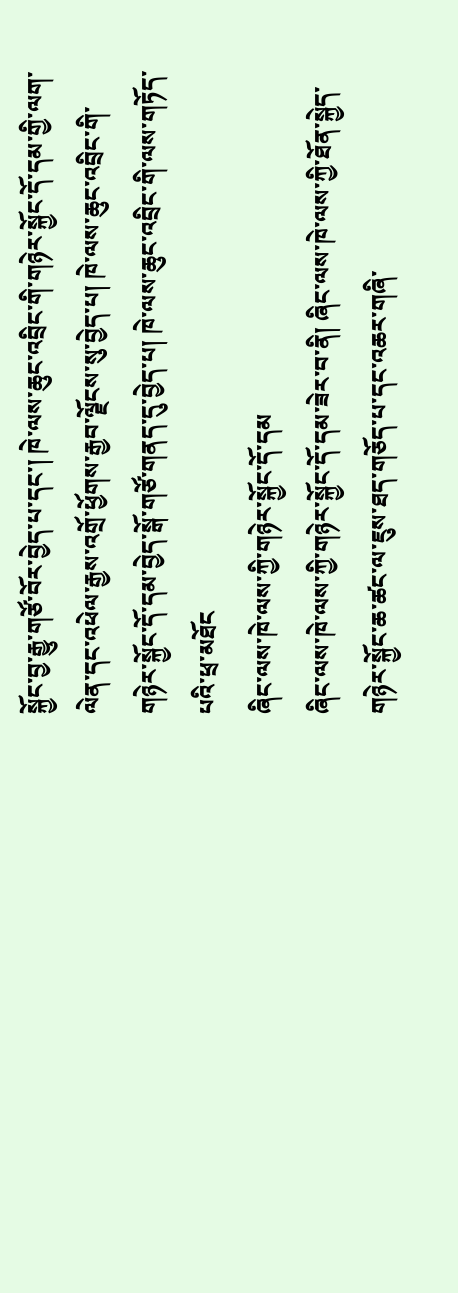སྐྱོང་བྱ་རྒྱུ་གཙོ་བོར་བྱེད་པ་དང་། ཁེ་ལས་ཆུང་འབྲིང་གི་གཉེར་སྐྱོང་དོ་དམ་གྱི་ལག་ལེན་དང་འཕེལ་རྒྱས་འགྲོ་ཕྱོགས་རྒྱབ་ལྗོངས་སུ་བྱེད་པ། ཁེ་ལས་ཆུང་འབྲིང་གི་གཉེར་སྐྱོང་དོ་དམ་བྱེད་སྒོ་གཙོ་གནད་དུ་བྱེད་པ། ཁེ་ལས་ཆུང་འབྲིང་གི་ལས་གཏོད་པའི་ཕྲ་མཐོང
ཞིང་ལས་ཁེ་ལས་ཀྱི་གཉེར་སྐྱོང་དོ་དམ
ཞིང་ལས་ཁེ་ལས་ཀྱི་གཉེར་སྐྱོང་དོ་དམ་ཟེར་བ་ནི། ཞིང་ལས་ཁེ་ལས་ཀྱི་ཐོན་སྐྱེད་གཉེར་སྐྱོང་ཆ་ཚང་ལ་ཇུས་ཐད་གཅོད་པ་དང་འཆར་གཞི་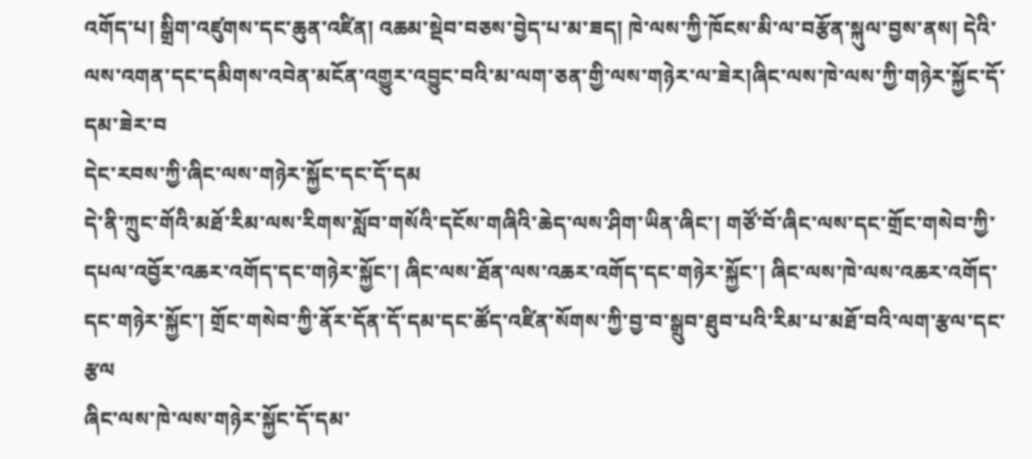འགོད་པ། སྒྲིག་འཛུགས་དང་ཆུན་འཛིན། འཆམ་སྡེབ་བཅས་བྱེད་པ་མ་ཟད། ཁེ་ལས་ཀྱི་ཁོངས་མི་ལ་བརྩོན་སྐུལ་བྱས་ནས། དེའི་ལས་འགན་དང་དམིགས་འབེན་མངོན་འགྱུར་འབྱུང་བའི་མ་ལག་ཅན་གྱི་ལས་གཉེར་ལ་ཟེར།ཞིང་ལས་ཁེ་ལས་ཀྱི་གཉེར་སྐྱོང་དོ་དམ་ཟེར་བ
དེང་རབས་ཀྱི་ཞིང་ལས་གཉེར་སྐྱོང་དང་དོ་དམ
དེ་ནི་ཀྲུང་གོའི་མཐོ་རིམ་ལས་རིགས་སློབ་གསོའི་དངོས་གཞིའི་ཆེད་ལས་ཤིག་ཡིན་ཞིང་། གཙོ་བོ་ཞིང་ལས་དང་གྲོང་གསེབ་ཀྱི་དཔལ་འབྱོར་འཆར་འགོད་དང་གཉེར་སྐྱོང་། ཞིང་ལས་ཐོན་ལས་འཆར་འགོད་དང་གཉེར་སྐྱོང་། ཞིང་ལས་ཁེ་ལས་འཆར་འགོད་དང་གཉེར་སྐྱོང་། གྲོང་གསེབ་ཀྱི་ནོར་དོན་དོ་དམ་དང་ཚོད་འཛིན་སོགས་ཀྱི་བྱ་བ་སྒྲུབ་ཐུབ་པའི་རིམ་པ་མཐོ་བའི་ལག་རྩལ་དང་རྩལ
ཞིང་ལས་ཁེ་ལས་གཉེར་སྐྱོང་དོ་དམ་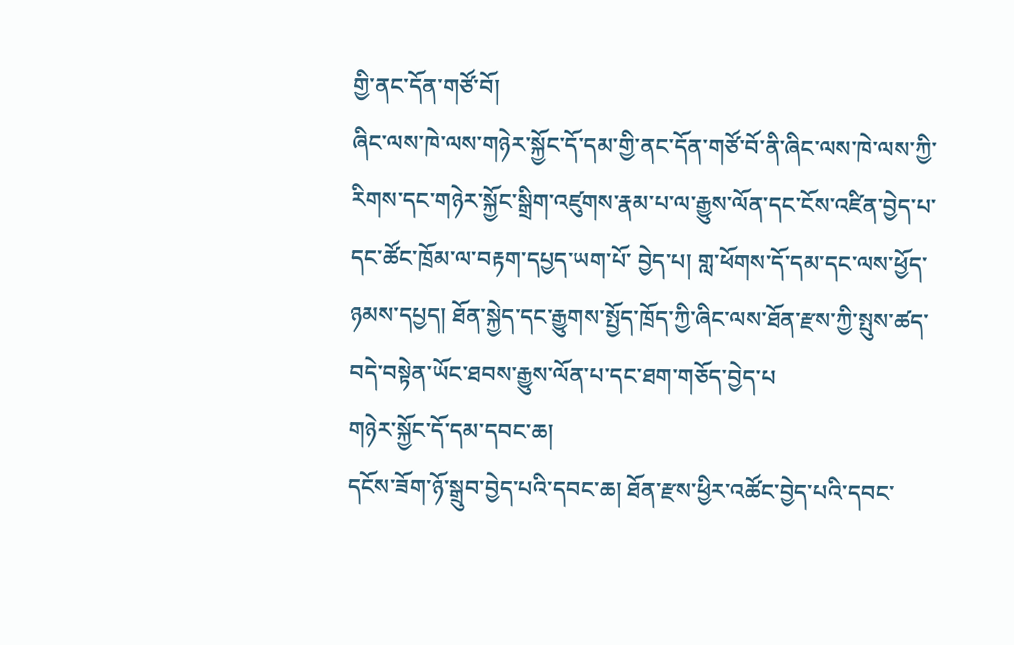གྱི་ནང་དོན་གཙོ་བོ།
ཞིང་ལས་ཁེ་ལས་གཉེར་སྐྱོང་དོ་དམ་གྱི་ནང་དོན་གཙོ་བོ་ནི་ཞིང་ལས་ཁེ་ལས་ཀྱི་རིགས་དང་གཉེར་སྐྱོང་སྒྲིག་འཛུགས་རྣམ་པ་ལ་རྒྱུས་ལོན་དང་ངོས་འཛིན་བྱེད་པ་དང་ཚོང་ཁྲོམ་ལ་བརྟག་དཔྱད་ཡག་པོ་ བྱེད་པ། གླ་ཕོགས་དོ་དམ་དང་ལས་ཕྱོད་ཉམས་དཔྱད། ཐོན་སྐྱེད་དང་རྒྱུགས་སྤྱོད་ཁྲོད་ཀྱི་ཞིང་ལས་ཐོན་རྫས་ཀྱི་སྤུས་ཚད་བདེ་བསྟེན་ཡོང་ཐབས་རྒྱུས་ལོན་པ་དང་ཐག་གཅོད་བྱེད་པ
གཉེར་སྐྱོང་དོ་དམ་དབང་ཆ།
དངོས་ཟོག་ཉོ་སྒྲུབ་བྱེད་པའི་དབང་ཆ། ཐོན་རྫས་ཕྱིར་འཚོང་བྱེད་པའི་དབང་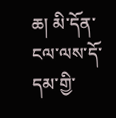ཆ། མི་དོན་ངལ་ལས་དོ་དམ་གྱི་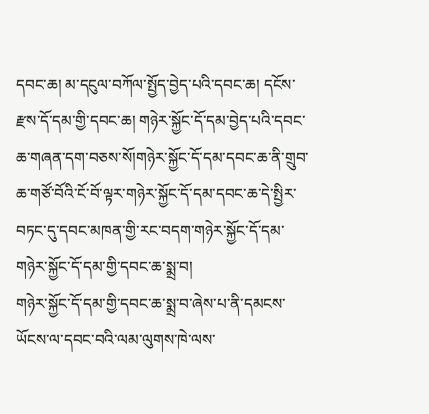དབང་ཆ། མ་དངུལ་བཀོལ་སྤྱོད་བྱེད་པའི་དབང་ཆ། དངོས་རྫས་དོ་དམ་གྱི་དབང་ཆ། གཉེར་སྐྱོང་དོ་དམ་བྱེད་པའི་དབང་ཆ་གཞན་དག་བཅས་སོ།གཉེར་སྐྱོང་དོ་དམ་དབང་ཆ་ནི་གྲུབ་ཆ་གཙོ་བོའི་ངོ་བོ་ལྟར་གཉེར་སྐྱོང་དོ་དམ་དབང་ཆ་དེ་སྤྱིར་བཏང་དུ་དབང་མཁན་གྱི་རང་བདག་གཉེར་སྐྱོང་དོ་དམ་
གཉེར་སྐྱོང་དོ་དམ་གྱི་དབང་ཆ་སྨྲ་བ།
གཉེར་སྐྱོང་དོ་དམ་གྱི་དབང་ཆ་སྨྲ་བ་ཞེས་པ་ནི་དམངས་ཡོངས་ལ་དབང་བའི་ལམ་ལུགས་ཁེ་ལས་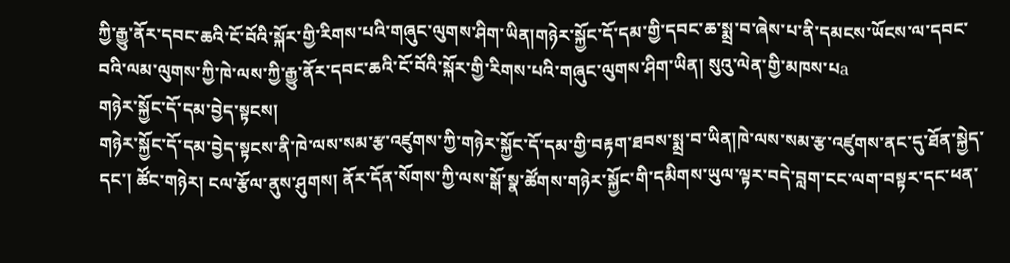ཀྱི་རྒྱུ་ནོར་དབང་ཆའི་ངོ་བོའི་སྐོར་གྱི་རིགས་པའི་གཞུང་ལུགས་ཤིག་ཡིན།གཉེར་སྐྱོང་དོ་དམ་གྱི་དབང་ཆ་སྨྲ་བ་ཞེས་པ་ནི་དམངས་ཡོངས་ལ་དབང་བའི་ལམ་ལུགས་ཀྱི་ཁེ་ལས་ཀྱི་རྒྱུ་ནོར་དབང་ཆའི་ངོ་བོའི་སྐོར་གྱི་རིགས་པའི་གཞུང་ལུགས་ཤིག་ཡིན། སུའུ་ལེན་གྱི་མཁས་པa
གཉེར་སྐྱོང་དོ་དམ་བྱེད་སྟངས།
གཉེར་སྐྱོང་དོ་དམ་བྱེད་སྟངས་ནི་ཁེ་ལས་སམ་རྩ་འཛུགས་ཀྱི་གཉེར་སྐྱོང་དོ་དམ་གྱི་བརྟག་ཐབས་སྨྲ་བ་ཡིན།ཁེ་ལས་སམ་རྩ་འཛུགས་ནང་དུ་ཐོན་སྐྱེད་དང་། ཚོང་གཉེར། ངལ་རྩོལ་ནུས་ཤུགས། ནོར་དོན་སོགས་ཀྱི་ལས་སྒོ་སྣ་ཚོགས་གཉེར་སྐྱོང་གི་དམིགས་ཡུལ་ལྟར་བདེ་བླག་ངང་ལག་བསྟར་དང་ཕན་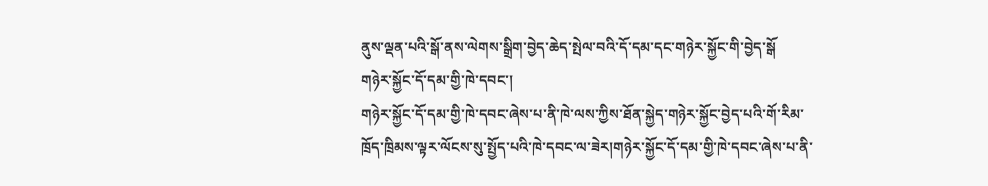ནུས་ལྡན་པའི་སྒོ་ནས་ལེགས་སྒྲིག་བྱེད་ཆེད་སྤེལ་བའི་དོ་དམ་དང་གཉེར་སྐྱོང་གི་བྱེད་སྒོ
གཉེར་སྐྱོང་དོ་དམ་གྱི་ཁེ་དབང་།
གཉེར་སྐྱོང་དོ་དམ་གྱི་ཁེ་དབང་ཞེས་པ་ནི་ཁེ་ལས་ཀྱིས་ཐོན་སྐྱེད་གཉེར་སྐྱོང་བྱེད་པའི་གོ་རིམ་ཁྲོད་ཁྲིམས་ལྟར་ལོངས་སུ་སྤྱོད་པའི་ཁེ་དབང་ལ་ཟེར།གཉེར་སྐྱོང་དོ་དམ་གྱི་ཁེ་དབང་ཞེས་པ་ནི་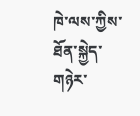ཁེ་ལས་ཀྱིས་ཐོན་སྐྱེད་གཉེར་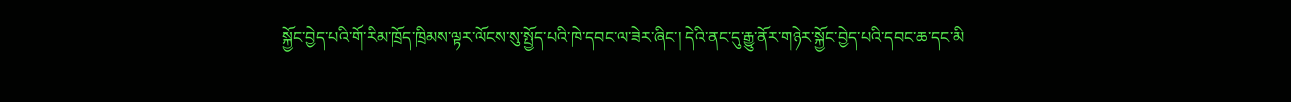སྐྱོང་བྱེད་པའི་གོ་རིམ་ཁྲོད་ཁྲིམས་ལྟར་ལོངས་སུ་སྤྱོད་པའི་ཁེ་དབང་ལ་ཟེར་ཞིང་། དེའི་ནང་དུ་རྒྱུ་ནོར་གཉེར་སྐྱོང་བྱེད་པའི་དབང་ཆ་དང་མི